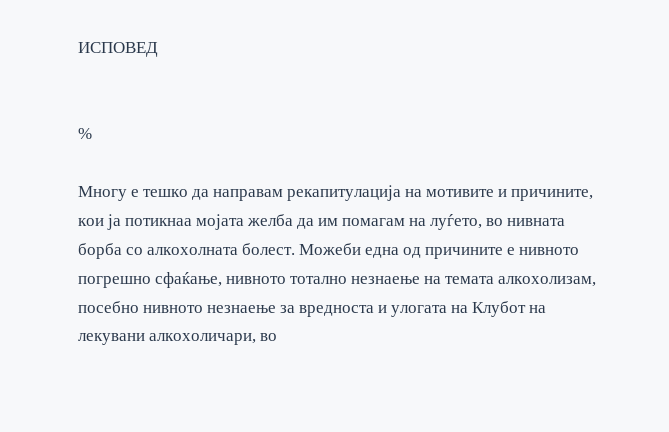ИСПОВЕД


%

Многу е тешко да направам рекапитулација на мотивите и причините, кои ја потикнаа мојата желба да им помагам на луѓето, во нивната борба со алкохолната болест. Можеби една од причините е нивното погрешно сфаќање, нивното тотално незнаење на темата алкохолизам, посебно нивното незнаење за вредноста и улогата на Клубот на лекувани алкохоличари, во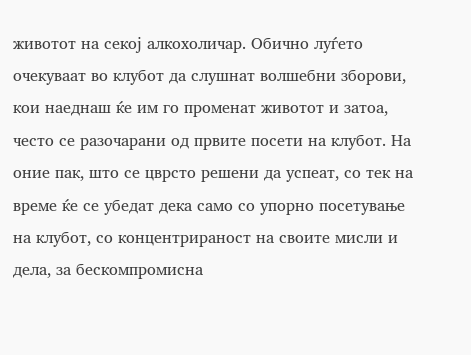животот на секој алкохоличар. Обично луѓето очекуваат во клубот да слушнат волшебни зборови, кои наеднаш ќе им го променат животот и затоа, често се разочарани од првите посети на клубот. На оние пак, што се цврсто решени да успеат, со тек на време ќе се убедат дека само со упорно посетување на клубот, со концентрираност на своите мисли и дела, за бескомпромисна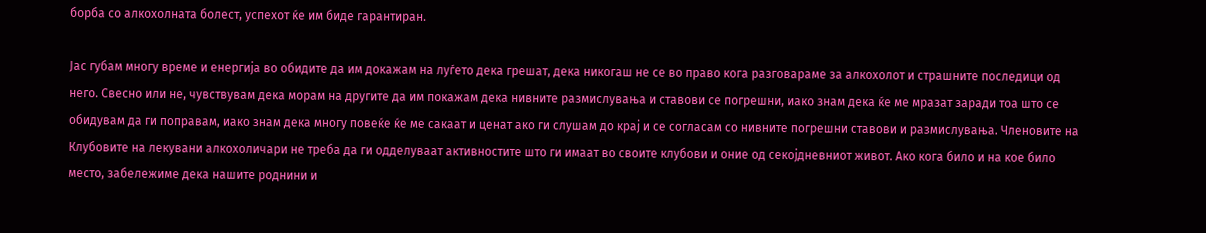борба со алкохолната болест, успехот ќе им биде гарантиран.

Јас губам многу време и енергија во обидите да им докажам на луѓето дека грешат, дека никогаш не се во право кога разговараме за алкохолот и страшните последици од него. Свесно или не, чувствувам дека морам на другите да им покажам дека нивните размислувања и ставови се погрешни, иако знам дека ќе ме мразат заради тоа што се обидувам да ги поправам, иако знам дека многу повеќе ќе ме сакаат и ценат ако ги слушам до крај и се согласам со нивните погрешни ставови и размислувања. Членовите на Клубовите на лекувани алкохоличари не треба да ги одделуваат активностите што ги имаат во своите клубови и оние од секојдневниот живот. Ако кога било и на кое било место, забележиме дека нашите роднини и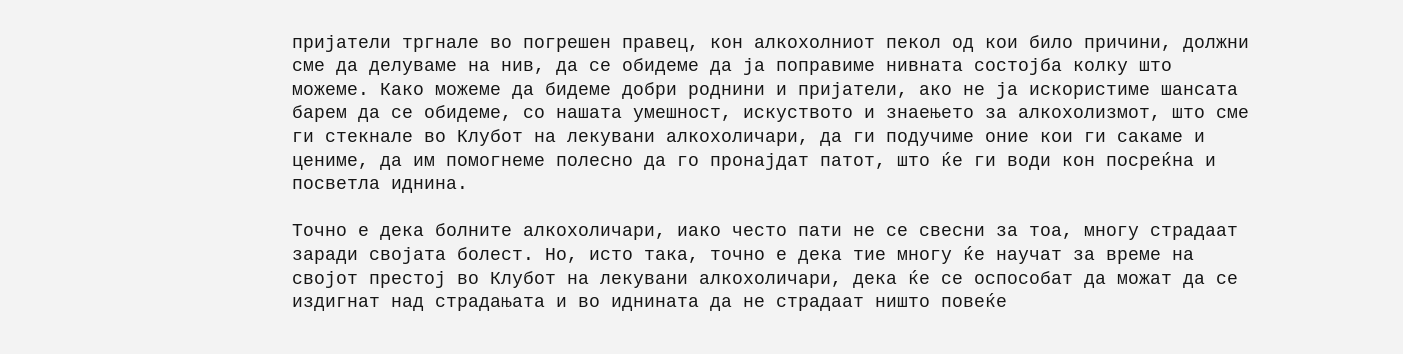пријатели тргнале во погрешен правец, кон алкохолниот пекол од кои било причини, должни сме да делуваме на нив, да се обидеме да ја поправиме нивната состојба колку што можеме. Како можеме да бидеме добри роднини и пријатели, ако не ја искористиме шансата барем да се обидеме, со нашата умешност, искуството и знаењето за алкохолизмот, што сме ги стекнале во Клубот на лекувани алкохоличари, да ги подучиме оние кои ги сакаме и цениме, да им помогнеме полесно да го пронајдат патот, што ќе ги води кон посреќна и посветла иднина.

Точно е дека болните алкохоличари, иако често пати не се свесни за тоа, многу страдаат заради својата болест. Но, исто така, точно е дека тие многу ќе научат за време на својот престој во Клубот на лекувани алкохоличари, дека ќе се оспособат да можат да се издигнат над страдањата и во иднината да не страдаат ништо повеќе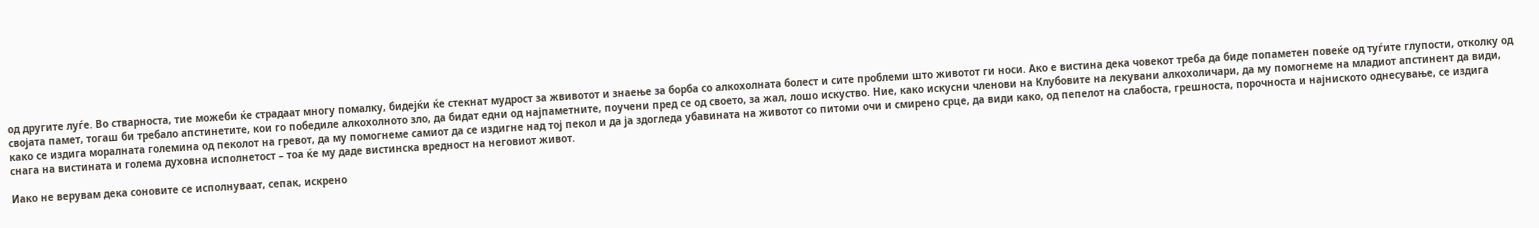од другите луѓе. Во стварноста, тие можеби ќе страдаат многу помалку, бидејќи ќе стекнат мудрост за жвивотот и знаење за борба со алкохолната болест и сите проблеми што животот ги носи. Ако е вистина дека човекот треба да биде попаметен повеќе од туѓите глупости, отколку од својата памет, тогаш би требало апстинетите, кои го победиле алкохолното зло, да бидат едни од најпаметните, поучени пред се од своето, за жал, лошо искуство. Ние, како искусни членови на Клубовите на лекувани алкохоличари, да му помогнеме на младиот апстинент да види, како се издига моралната големина од пеколот на гревот, да му помогнеме самиот да се издигне над тој пекол и да ја здогледа убавината на животот со питоми очи и смирено срце, да види како, од пепелот на слабоста, грешноста, порочноста и најниското однесување, се издига снага на вистината и голема духовна исполнетост – тоа ќе му даде вистинска вредност на неговиот живот.

Иако не верувам дека соновите се исполнуваат, сепак, искрено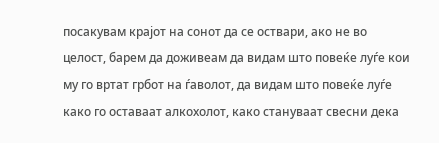посакувам крајот на сонот да се оствари, ако не во целост, барем да доживеам да видам што повеќе луѓе кои му го вртат грбот на ѓаволот, да видам што повеќе луѓе како го оставаат алкохолот, како стануваат свесни дека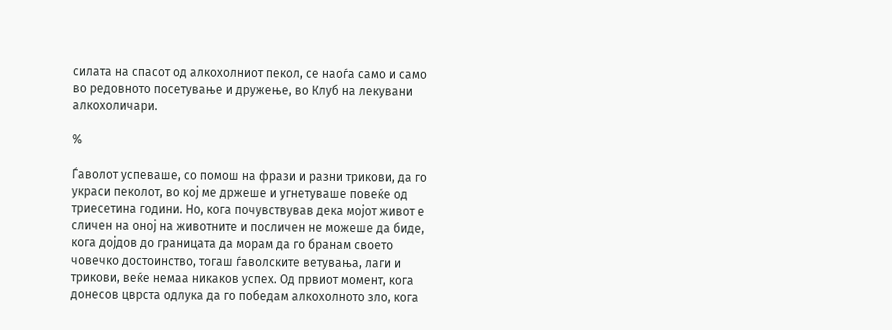силата на спасот од алкохолниот пекол, се наоѓа само и само во редовното посетување и дружење, во Клуб на лекувани алкохоличари.

%

Ѓаволот успеваше, со помош на фрази и разни трикови, да го украси пеколот, во кој ме држеше и угнетуваше повеќе од триесетина години. Но, кога почувствував дека мојот живот е сличен на оној на животните и посличен не можеше да биде, кога дојдов до границата да морам да го бранам своето човечко достоинство, тогаш ѓаволските ветувања, лаги и трикови, веќе немаа никаков успех. Од првиот момент, кога донесов цврста одлука да го победам алкохолното зло, кога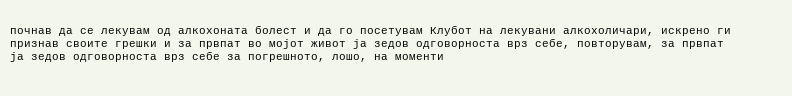почнав да се лекувам од алкохоната болест и да го посетувам Клубот на лекувани алкохоличари, искрено ги признав своите грешки и за првпат во мојот живот ја зедов одговорноста врз себе, повторувам, за првпат ја зедов одговорноста врз себе за погрешното, лошо, на моменти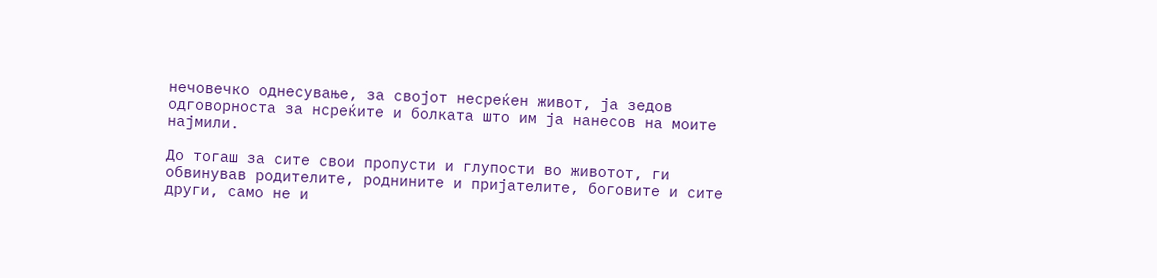нечовечко однесување, за својот несреќен живот, ја зедов одговорноста за нсреќите и болката што им ја нанесов на моите најмили.

До тогаш за сите свои пропусти и глупости во животот, ги обвинував родителите, роднините и пријателите, боговите и сите други, само не и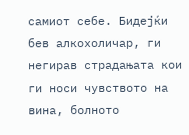самиот себе. Бидејќи бев алкохоличар, ги негирав страдањата кои ги носи чувството на вина, болното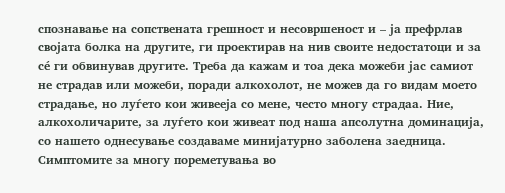спознавање на сопствената грешност и несовршеност и – ја префрлав својата болка на другите, ги проектирав на нив своите недостатоци и за сé ги обвинував другите. Треба да кажам и тоа дека можеби јас самиот не страдав или можеби, поради алкохолот, не можев да го видам моето страдање, но луѓето кои живееја со мене, често многу страдаа. Ние, алкохоличарите, за луѓето кои живеат под наша апсолутна доминација, со нашето однесување создаваме минијатурно заболена заедница. Симптомите за многу пореметувања во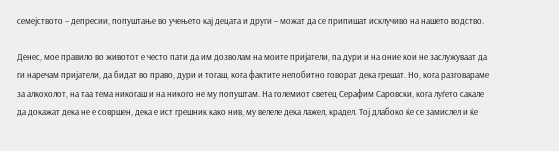семејството – депресии, попуштање во учењето кај децата и други – можат да се припишат исклучиво на нашето водство.

Денес, мое правило во животот е често пати да им дозволам на моите пријатели, па дури и на оние кои не заслужуваат да ги наречам пријатели, да бидат во право, дури и тогаш, кога фактите непобитно говорат дека грешат. Но, кога разговараме за алкохолот, на таа тема никогаш и на никого не му попуштам. На големиот светец Серафим Саровски, кога луѓето сакале да докажат дека не е совршен, дека е ист грешник како нив, му велеле дека лажел, крадел. Тој длабоко ќе се замислел и ќе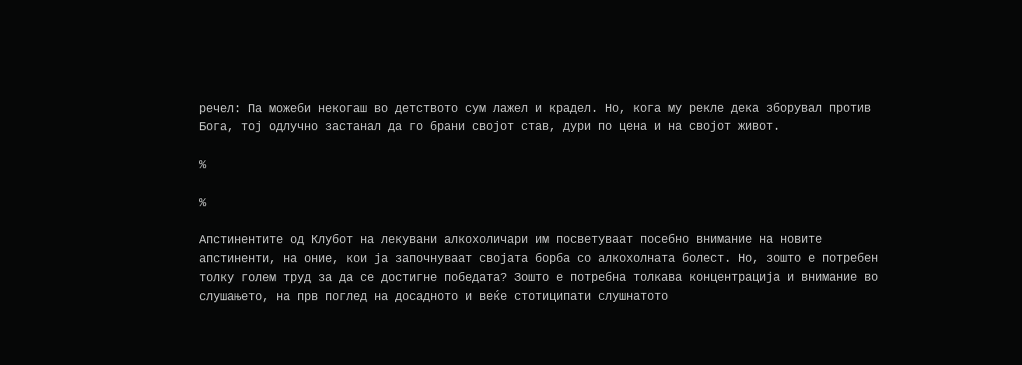речел: Па можеби некогаш во детството сум лажел и крадел. Но, кога му рекле дека зборувал против Бога, тој одлучно застанал да го брани својот став, дури по цена и на својот живот.

%

%

Апстинентите од Клубот на лекувани алкохоличари им посветуваат посебно внимание на новите апстиненти, на оние, кои ја започнуваат својата борба со алкохолната болест. Но, зошто е потребен толку голем труд за да се достигне победата? Зошто е потребна толкава концентрација и внимание во слушањето, на прв поглед на досадното и веќе стотиципати слушнатото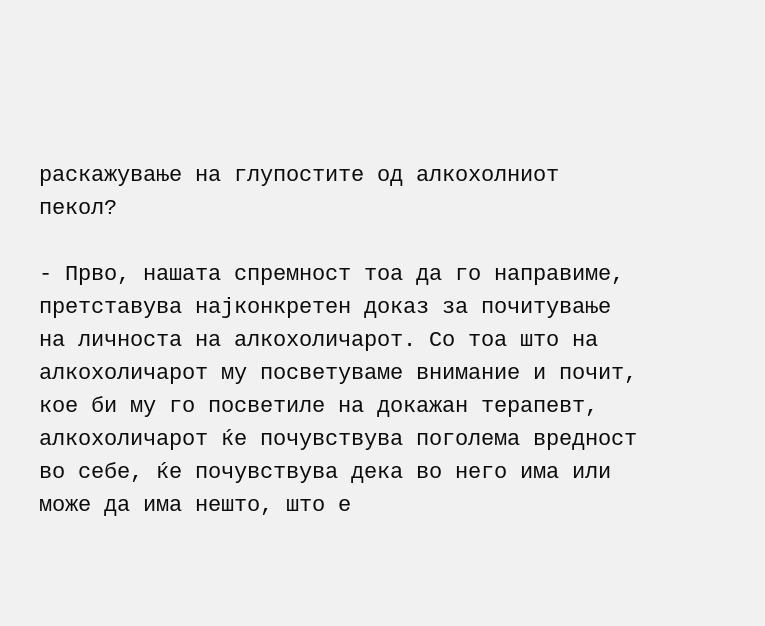раскажување на глупостите од алкохолниот пекол?

- Прво, нашата спремност тоа да го направиме, претставува најконкретен доказ за почитување на личноста на алкохоличарот. Со тоа што на алкохоличарот му посветуваме внимание и почит, кое би му го посветиле на докажан терапевт, алкохоличарот ќе почувствува поголема вредност во себе, ќе почувствува дека во него има или може да има нешто, што е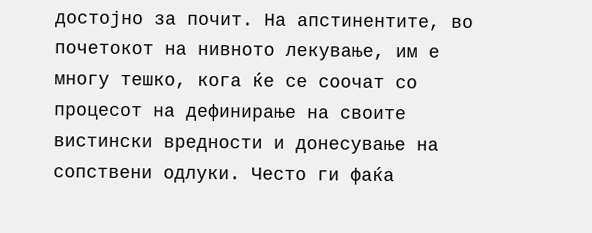достојно за почит. На апстинентите, во почетокот на нивното лекување, им е многу тешко, кога ќе се соочат со процесот на дефинирање на своите вистински вредности и донесување на сопствени одлуки. Често ги фаќа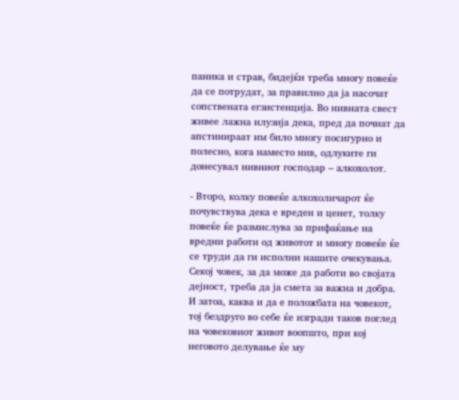паника и страв, бидејќи треба многу повеќе да се потрудат, за правилно да ја насочат сопствената егзистенција. Во нивната свест живее лажна илузија дека, пред да почнат да апстинираат им било многу посигурно и полесно, кога наместо нив, одлуките ги донесувал нивниот господар – алкохолот.

- Второ, колку повеќе алкохоличарот ќе почувствува дека е вреден и ценет, толку повеќе ќе размислува за прифаќање на вредни работи од животот и многу повеќе ќе се труди да ги исполни нашите очекувања. Секој човек, за да може да работи во својата дејност, треба да ја смета за важна и добра. И затоа, каква и да е положбата на човекот, тој бездруго во себе ќе изгради таков поглед на човековиот живот воопшто, при кој неговото делување ќе му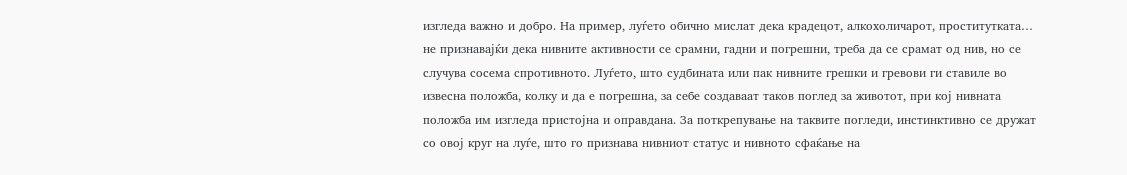изгледа важно и добро. На пример, луѓето обично мислат дека крадецот, алкохоличарот, проститутката… не признавајќи дека нивните активности се срамни, гадни и погрешни, треба да се срамат од нив, но се случува сосема спротивното. Луѓето, што судбината или пак нивните грешки и гревови ги ставиле во извесна положба, колку и да е погрешна, за себе создаваат таков поглед за животот, при кој нивната положба им изгледа пристојна и оправдана. За поткрепување на таквите погледи, инстинктивно се дружат со овој круг на луѓе, што го признава нивниот статус и нивното сфаќање на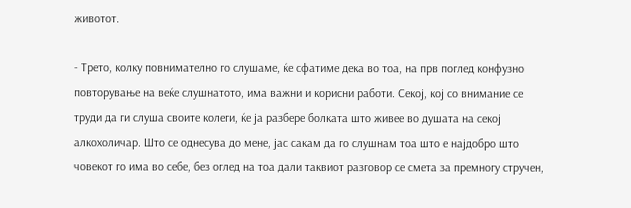животот.

- Трето, колку повнимателно го слушаме, ќе сфатиме дека во тоа, на прв поглед конфузно повторување на веќе слушнатото, има важни и корисни работи. Секој, кој со внимание се труди да ги слуша своите колеги, ќе ја разбере болката што живее во душата на секој алкохоличар. Што се однесува до мене, јас сакам да го слушнам тоа што е најдобро што човекот го има во себе, без оглед на тоа дали таквиот разговор се смета за премногу стручен,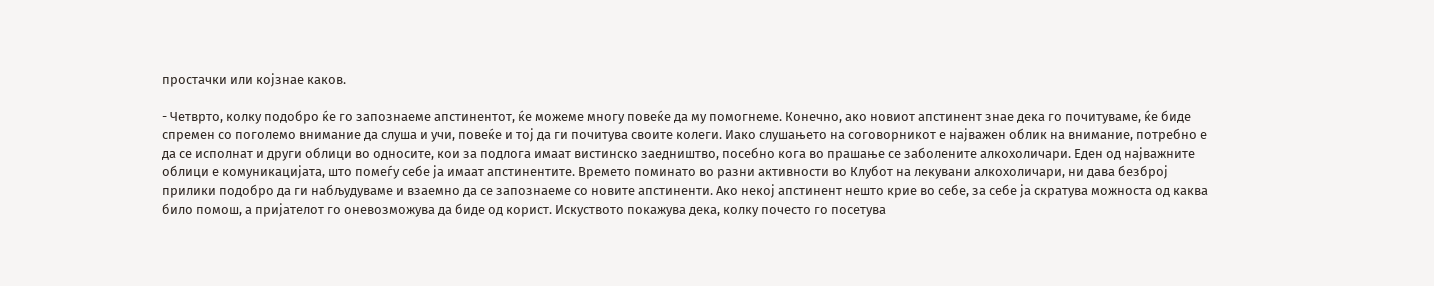простачки или којзнае каков.

- Четврто, колку подобро ќе го запознаеме апстинентот, ќе можеме многу повеќе да му помогнеме. Конечно, ако новиот апстинент знае дека го почитуваме, ќе биде спремен со поголемо внимание да слуша и учи, повеќе и тој да ги почитува своите колеги. Иако слушањето на соговорникот е најважен облик на внимание, потребно е да се исполнат и други облици во односите, кои за подлога имаат вистинско заедништво, посебно кога во прашање се заболените алкохоличари. Еден од најважните облици е комуникацијата, што помеѓу себе ја имаат апстинентите. Времето поминато во разни активности во Клубот на лекувани алкохоличари, ни дава безброј прилики подобро да ги набљудуваме и взаемно да се запознаеме со новите апстиненти. Ако некој апстинент нешто крие во себе, за себе ја скратува можноста од каква било помош, а пријателот го оневозможува да биде од корист. Искуството покажува дека, колку почесто го посетува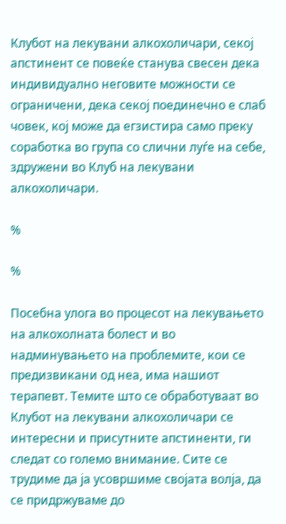Клубот на лекувани алкохоличари, секој апстинент се повеќе станува свесен дека индивидуално неговите можности се ограничени, дека секој поединечно е слаб човек, кој може да егзистира само преку соработка во група со слични луѓе на себе, здружени во Клуб на лекувани алкохоличари.

%

%

Посебна улога во процесот на лекувањето на алкохолната болест и во надминувањето на проблемите, кои се предизвикани од неа, има нашиот терапевт. Темите што се обработуваат во Клубот на лекувани алкохоличари се интересни и присутните апстиненти, ги следат со големо внимание. Сите се трудиме да ја усовршиме својата волја, да се придржуваме до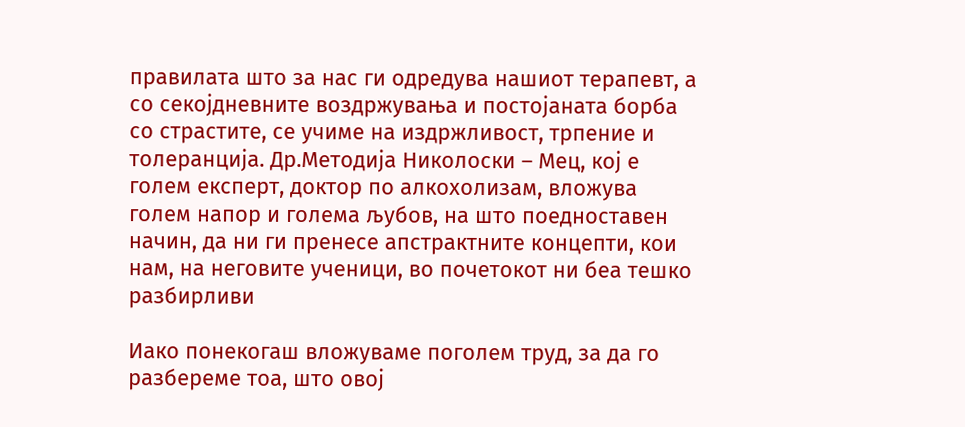правилата што за нас ги одредува нашиот терапевт, а со секојдневните воздржувања и постојаната борба со страстите, се учиме на издржливост, трпение и толеранција. Др.Методија Николоски – Мец, кој е голем експерт, доктор по алкохолизам, вложува голем напор и голема љубов, на што поедноставен начин, да ни ги пренесе апстрактните концепти, кои нам, на неговите ученици, во почетокот ни беа тешко разбирливи

Иако понекогаш вложуваме поголем труд, за да го разбереме тоа, што овој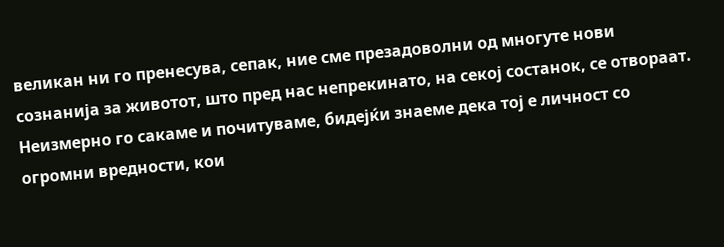великан ни го пренесува, сепак, ние сме презадоволни од многуте нови сознанија за животот, што пред нас непрекинато, на секој состанок, се отвораат. Неизмерно го сакаме и почитуваме, бидејќи знаеме дека тој е личност со огромни вредности, кои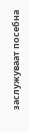заслужуваат посебна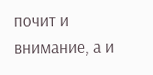почит и внимание, а и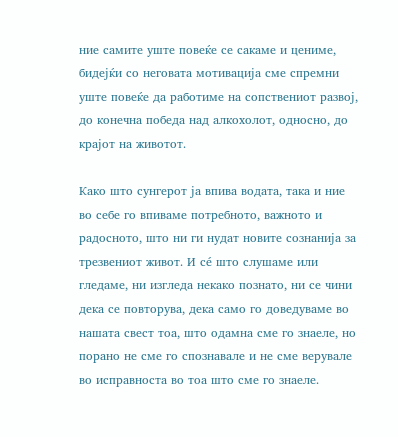ние самите уште повеќе се сакаме и цениме, бидејќи со неговата мотивација сме спремни уште повеќе да работиме на сопствениот развој, до конечна победа над алкохолот, односно, до крајот на животот.

Како што сунгерот ја впива водата, така и ние во себе го впиваме потребното, важното и радосното, што ни ги нудат новите сознанија за трезвениот живот. И сé што слушаме или гледаме, ни изгледа некако познато, ни се чини дека се повторува, дека само го доведуваме во нашата свест тоа, што одамна сме го знаеле, но порано не сме го спознавале и не сме верувале во исправноста во тоа што сме го знаеле.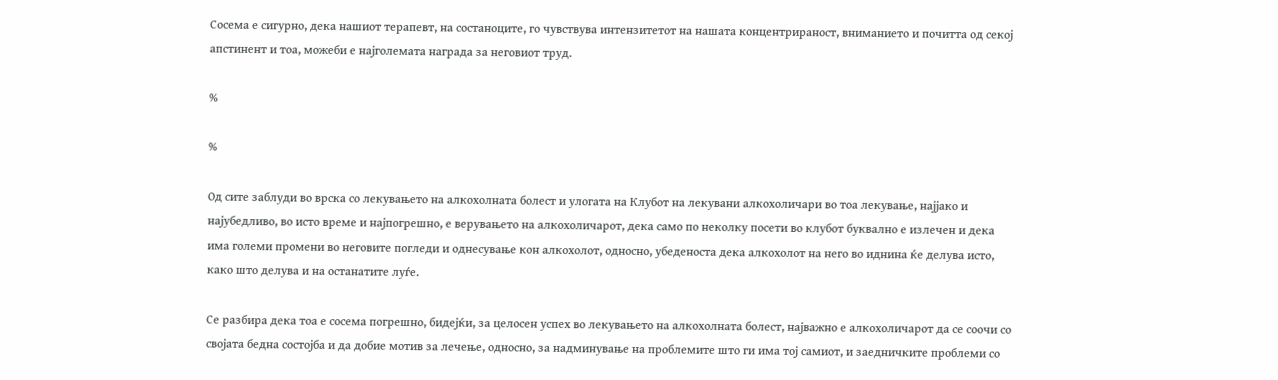Сосема е сигурно, дека нашиот терапевт, на состаноците, го чувствува интензитетот на нашата концентрираност, вниманието и почитта од секој апстинент и тоа, можеби е најголемата награда за неговиот труд.

%

%

Од сите заблуди во врска со лекувањето на алкохолната болест и улогата на Клубот на лекувани алкохоличари во тоа лекување, најјако и најубедливо, во исто време и најпогрешно, е верувањето на алкохоличарот, дека само по неколку посети во клубот буквално е излечен и дека има големи промени во неговите погледи и однесување кон алкохолот, односно, убеденоста дека алкохолот на него во иднина ќе делува исто, како што делува и на останатите луѓе.

Се разбира дека тоа е сосема погрешно, бидејќи, за целосен успех во лекувањето на алкохолната болест, најважно е алкохоличарот да се соочи со својата бедна состојба и да добие мотив за лечење, односно, за надминување на проблемите што ги има тој самиот, и заедничките проблеми со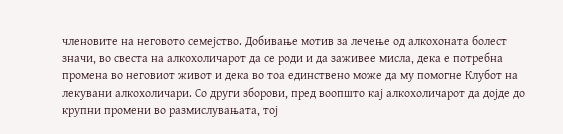членовите на неговото семејство. Добивање мотив за лечење од алкохоната болест значи, во свеста на алкохоличарот да се роди и да заживее мисла, дека е потребна промена во неговиот живот и дека во тоа единствено може да му помогне Клубот на лекувани алкохоличари. Со други зборови, пред воопшто кај алкохоличарот да дојде до крупни промени во размислувањата, тој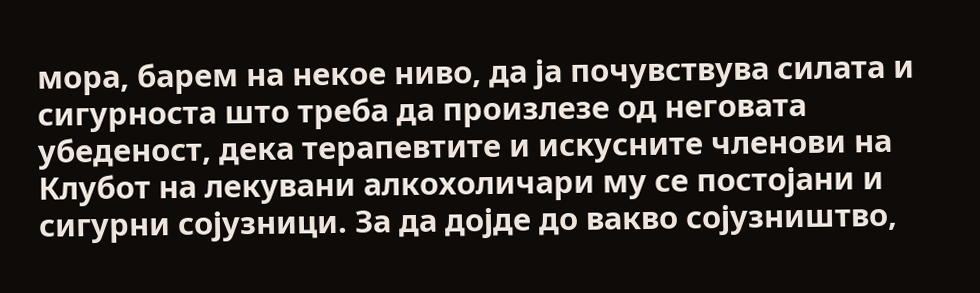мора, барем на некое ниво, да ја почувствува силата и сигурноста што треба да произлезе од неговата убеденост, дека терапевтите и искусните членови на Клубот на лекувани алкохоличари му се постојани и сигурни сојузници. За да дојде до вакво сојузништво,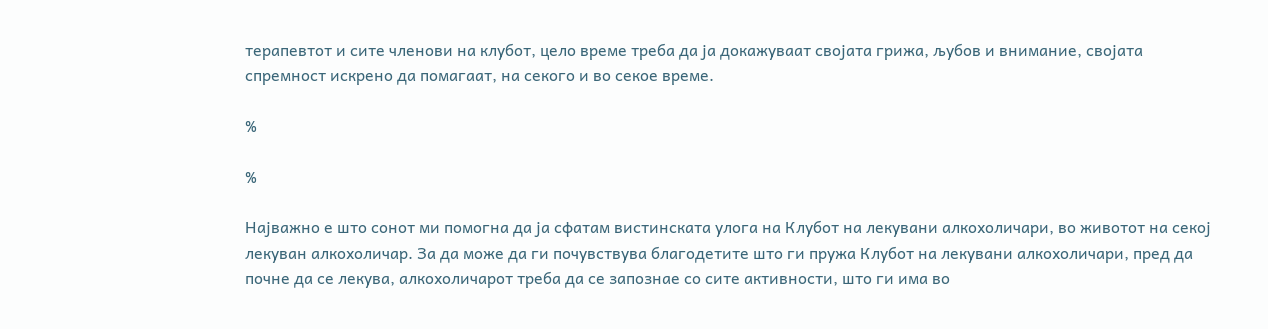терапевтот и сите членови на клубот, цело време треба да ја докажуваат својата грижа, љубов и внимание, својата спремност искрено да помагаат, на секого и во секое време.

%

%

Најважно е што сонот ми помогна да ја сфатам вистинската улога на Клубот на лекувани алкохоличари, во животот на секој лекуван алкохоличар. За да може да ги почувствува благодетите што ги пружа Клубот на лекувани алкохоличари, пред да почне да се лекува, алкохоличарот треба да се запознае со сите активности, што ги има во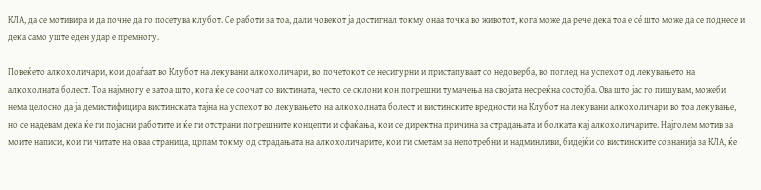КЛА, да се мотивира и да почне да го посетува клубот. Се работи за тоа, дали човекот ја достигнал токму онаа точка во животот, кога може да рече дека тоа е сé што може да се поднесе и дека само уште еден удар е премногу.

Повеќето алкохоличари, кои доаѓаат во Клубот на лекувани алкохоличари, во почетокот се несигурни и пристапуваат со недоверба, во поглед на успехот од лекувањето на алкохолната болест. Тоа најмногу е затоа што, кога ќе се соочат со вистината, често се склони кон погрешни тумачења на својата несреќна состојба. Ова што јас го пишувам, можеби нема целосно да ја демистифицира вистинската тајна на успехот во лекувањето на алкохолната болест и вистинските вредности на Клубот на лекувани алкохоличари во тоа лекување, но се надевам дека ќе ги појасни работите и ќе ги отстрани погрешните концепти и сфаќања, кои се директна причина за страдањата и болката кај алкохоличарите. Најголем мотив за моите написи, кои ги читате на оваа страница, црпам токму од страдањата на алкохоличарите, кои ги сметам за непотребни и надминливи, бидејќи со вистинските сознанија за КЛА, ќе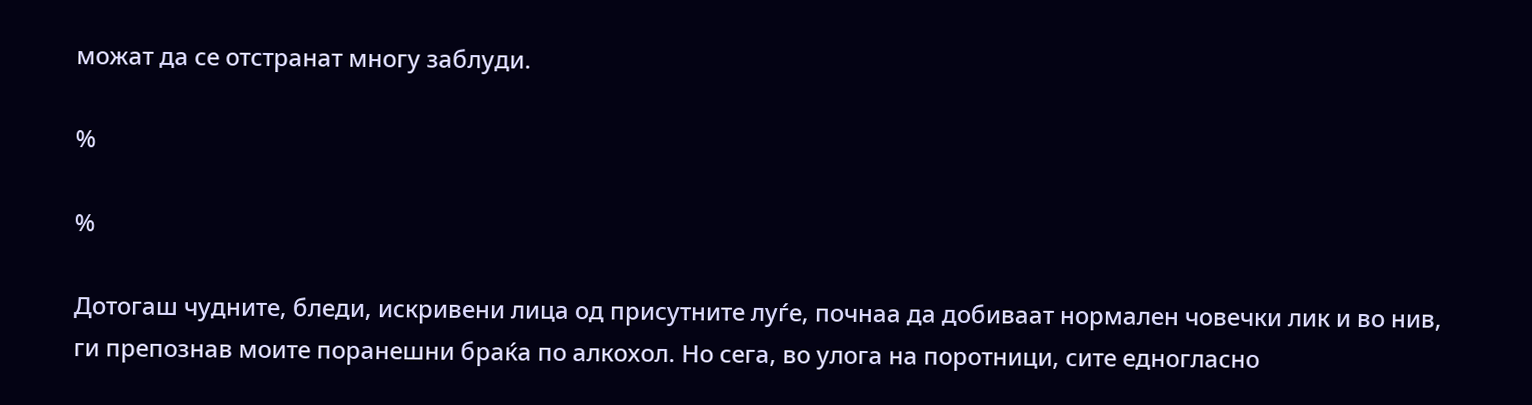можат да се отстранат многу заблуди.

%

%

Дотогаш чудните, бледи, искривени лица од присутните луѓе, почнаа да добиваат нормален човечки лик и во нив, ги препознав моите поранешни браќа по алкохол. Но сега, во улога на поротници, сите едногласно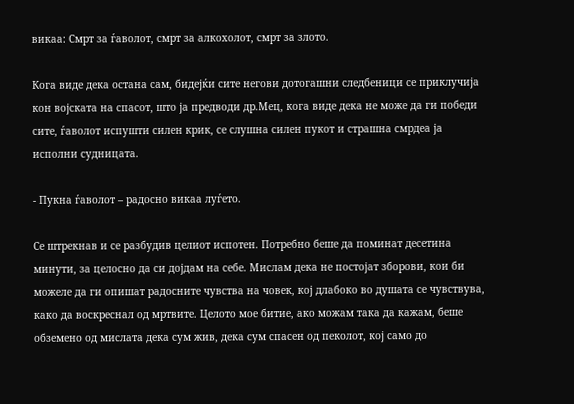викаа: Смрт за ѓаволот, смрт за алкохолот, смрт за злото.

Кога виде дека остана сам, бидејќи сите негови дотогашни следбеници се приклучија кон војската на спасот, што ја предводи др.Мец, кога виде дека не може да ги победи сите, ѓаволот испушти силен крик, се слушна силен пукот и страшна смрдеа ја исполни судницата.

- Пукна ѓаволот – радосно викаа луѓето.

Се штрекнав и се разбудив целиот испотен. Потребно беше да поминат десетина минути, за целосно да си дојдам на себе. Мислам дека не постојат зборови, кои би можеле да ги опишат радосните чувства на човек, кој длабоко во душата се чувствува, како да воскреснал од мртвите. Целото мое битие, ако можам така да кажам, беше обземено од мислата дека сум жив, дека сум спасен од пеколот, кој само до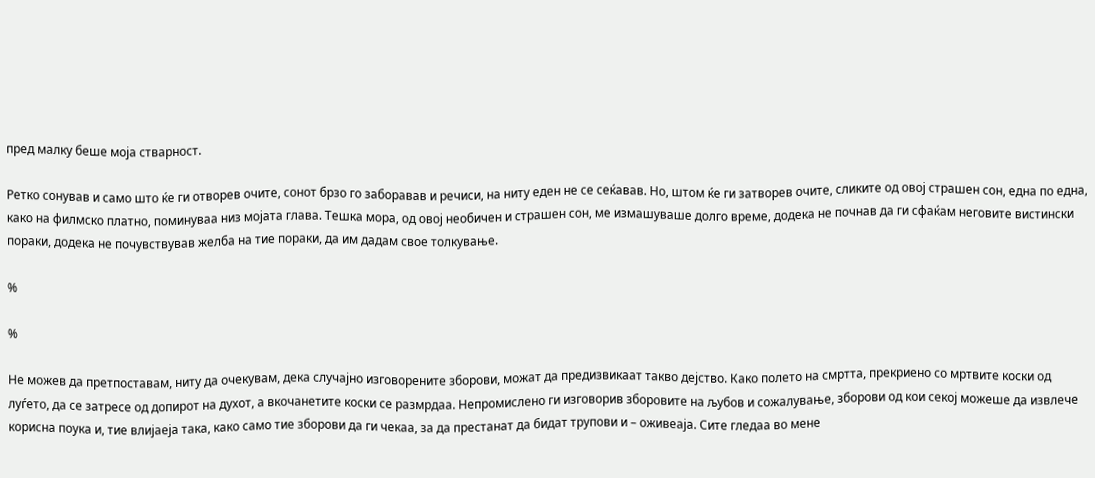пред малку беше моја стварност.

Ретко сонував и само што ќе ги отворев очите, сонот брзо го заборавав и речиси, на ниту еден не се сеќавав. Но, штом ќе ги затворев очите, сликите од овој страшен сон, една по една, како на филмско платно, поминуваа низ мојата глава. Тешка мора, од овој необичен и страшен сон, ме измашуваше долго време, додека не почнав да ги сфаќам неговите вистински пораки, додека не почувствував желба на тие пораки, да им дадам свое толкување.

%

%

Не можев да претпоставам, ниту да очекувам, дека случајно изговорените зборови, можат да предизвикаат такво дејство. Како полето на смртта, прекриено со мртвите коски од луѓето, да се затресе од допирот на духот, а вкочанетите коски се размрдаа. Непромислено ги изговорив зборовите на љубов и сожалување, зборови од кои секој можеше да извлече корисна поука и, тие влијаеја така, како само тие зборови да ги чекаа, за да престанат да бидат трупови и – оживеаја. Сите гледаа во мене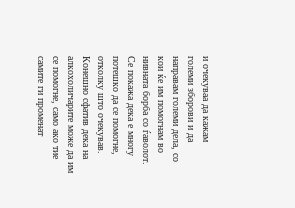и очекуваа да кажам големи зборови и да направам големи дела, со кои ќе им помогнам во нивната борба со ѓаволот. Се покажа дека е многу потешко да се помогне, отколку што очекував. Конешно сфатив дека на алкохоличарите може да им се помогне, само ако тие самите ги променат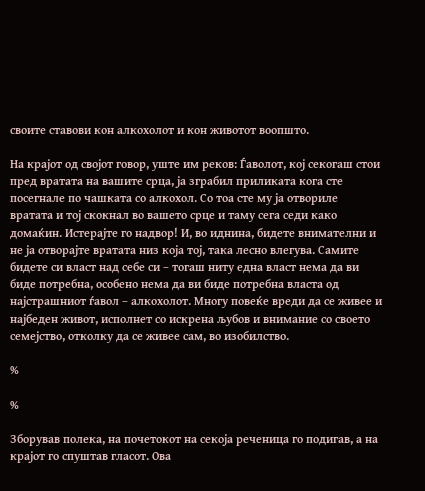своите ставови кон алкохолот и кон животот воопшто.

На крајот од својот говор, уште им реков: Ѓаволот, кој секогаш стои пред вратата на вашите срца, ја зграбил приликата кога сте посегнале по чашката со алкохол. Со тоа сте му ја отвориле вратата и тој скокнал во вашето срце и таму сега седи како домаќин. Истерајте го надвор! И, во иднина, бидете внимателни и не ја отворајте вратата низ која тој, така лесно влегува. Самите бидете си власт над себе си – тогаш ниту една власт нема да ви биде потребна, особено нема да ви биде потребна власта од најстрашниот ѓавол – алкохолот. Многу повеќе вреди да се живее и најбеден живот, исполнет со искрена љубов и внимание со своето семејство, отколку да се живее сам, во изобилство.

%

%

Зборував полека, на почетокот на секоја реченица го подигав, а на крајот го спуштав гласот. Ова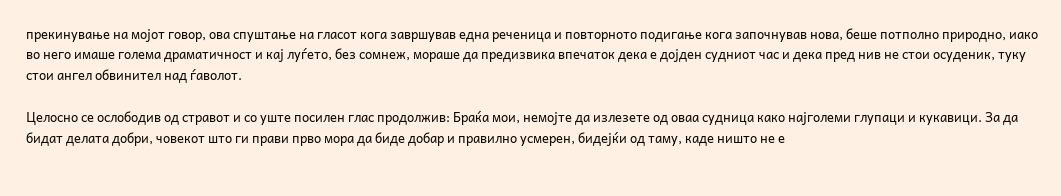прекинување на мојот говор, ова спуштање на гласот кога завршував една реченица и повторното подигање кога започнував нова, беше потполно природно, иако во него имаше голема драматичност и кај луѓето, без сомнеж, мораше да предизвика впечаток дека е дојден судниот час и дека пред нив не стои осуденик, туку стои ангел обвинител над ѓаволот.

Целосно се ослободив од стравот и со уште посилен глас продолжив: Браќа мои, немојте да излезете од оваа судница како најголеми глупаци и кукавици. За да бидат делата добри, човекот што ги прави прво мора да биде добар и правилно усмерен, бидејќи од таму, каде ништо не е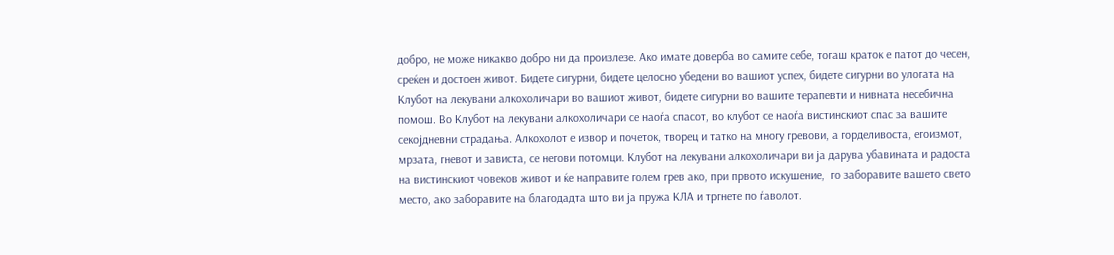добро, не може никакво добро ни да произлезе. Ако имате доверба во самите себе, тогаш краток е патот до чесен, среќен и достоен живот. Бидете сигурни, бидете целосно убедени во вашиот успех, бидете сигурни во улогата на Клубот на лекувани алкохоличари во вашиот живот, бидете сигурни во вашите терапевти и нивната несебична помош. Во Клубот на лекувани алкохоличари се наоѓа спасот, во клубот се наоѓа вистинскиот спас за вашите секојдневни страдања. Алкохолот е извор и почеток, творец и татко на многу гревови, а горделивоста, егоизмот, мрзата, гневот и зависта, се негови потомци. Клубот на лекувани алкохоличари ви ја дарува убавината и радоста на вистинскиот човеков живот и ќе направите голем грев ако, при првото искушение,  го заборавите вашето свето место, ако заборавите на благодадта што ви ја пружа КЛА и тргнете по ѓаволот.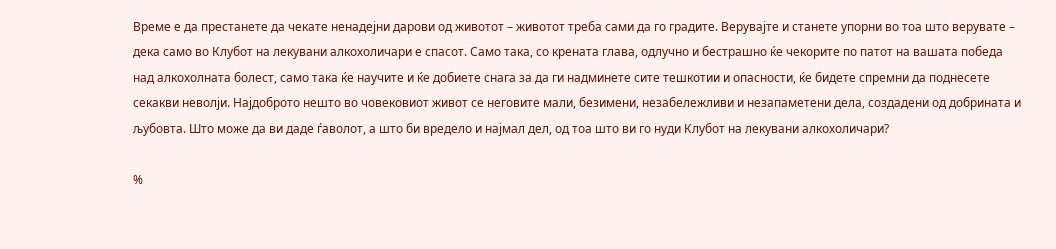Време е да престанете да чекате ненадејни дарови од животот – животот треба сами да го градите. Верувајте и станете упорни во тоа што верувате – дека само во Клубот на лекувани алкохоличари е спасот. Само така, со крената глава, одлучно и бестрашно ќе чекорите по патот на вашата победа над алкохолната болест, само така ќе научите и ќе добиете снага за да ги надминете сите тешкотии и опасности, ќе бидете спремни да поднесете секакви неволји. Најдоброто нешто во човековиот живот се неговите мали, безимени, незабележливи и незапаметени дела, создадени од добрината и љубовта. Што може да ви даде ѓаволот, а што би вредело и најмал дел, од тоа што ви го нуди Клубот на лекувани алкохоличари?

%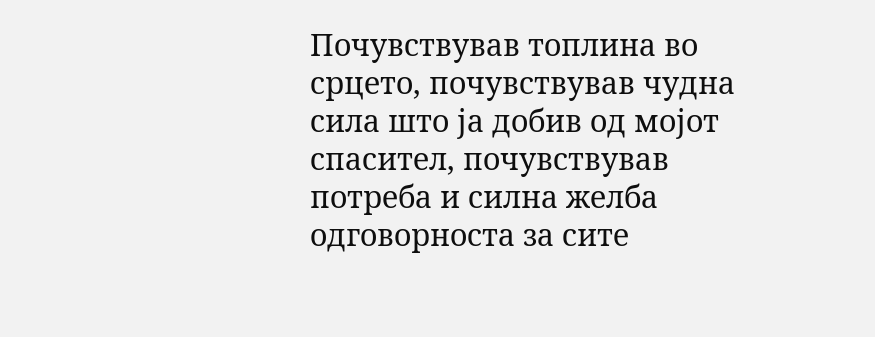Почувствував топлина во срцето, почувствував чудна сила што ја добив од мојот спасител, почувствував потреба и силна желба одговорноста за сите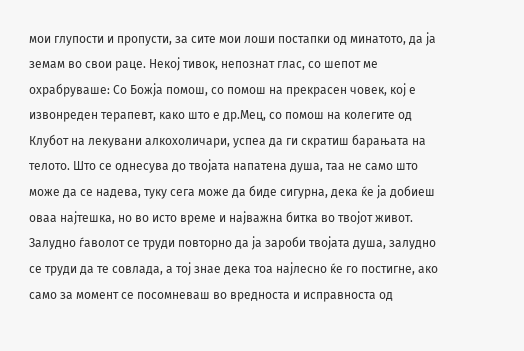мои глупости и пропусти, за сите мои лоши постапки од минатото, да ја земам во свои раце. Некој тивок, непознат глас, со шепот ме охрабруваше: Со Божја помош, со помош на прекрасен човек, кој е извонреден терапевт, како што е др.Мец, со помош на колегите од Клубот на лекувани алкохоличари, успеа да ги скратиш барањата на телото. Што се однесува до твојата напатена душа, таа не само што може да се надева, туку сега може да биде сигурна, дека ќе ја добиеш оваа најтешка, но во исто време и најважна битка во твојот живот. Залудно ѓаволот се труди повторно да ја зароби твојата душа, залудно се труди да те совлада, а тој знае дека тоа најлесно ќе го постигне, ако само за момент се посомневаш во вредноста и исправноста од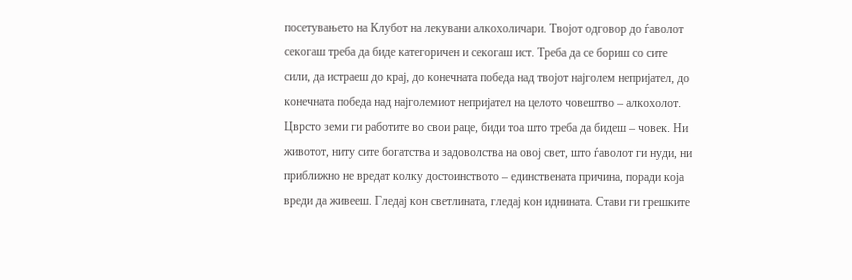посетувањето на Клубот на лекувани алкохоличари. Твојот одговор до ѓаволот секогаш треба да биде категоричен и секогаш ист. Треба да се бориш со сите сили, да истраеш до крај, до конечната победа над твојот најголем непријател, до конечната победа над најголемиот непријател на целото човештво – алкохолот. Цврсто земи ги работите во свои раце, биди тоа што треба да бидеш – човек. Ни животот, ниту сите богатства и задоволства на овој свет, што ѓаволот ги нуди, ни приближно не вредат колку достоинството – единствената причина, поради која вреди да живееш. Гледај кон светлината, гледај кон иднината. Стави ги грешките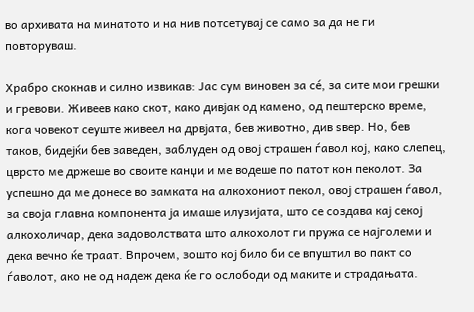во архивата на минатото и на нив потсетувај се само за да не ги повторуваш.

Храбро скокнав и силно извикав: Јас сум виновен за сé, за сите мои грешки и гревови. Живеев како скот, како дивјак од камено, од пештерско време, кога човекот сеуште живеел на дрвјата, бев животно, див ѕвер. Но, бев таков, бидејќи бев заведен, заблуден од овој страшен ѓавол кој, како слепец, цврсто ме држеше во своите канџи и ме водеше по патот кон пеколот. За успешно да ме донесе во замката на алкохониот пекол, овој страшен ѓавол, за своја главна компонента ја имаше илузијата, што се создава кај секој алкохоличар, дека задоволствата што алкохолот ги пружа се најголеми и дека вечно ќе траат. Впрочем, зошто кој било би се впуштил во пакт со ѓаволот, ако не од надеж дека ќе го ослободи од маките и страдањата.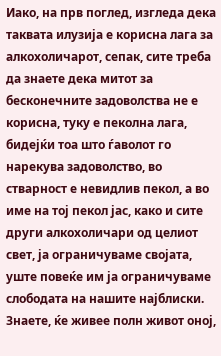Иако, на прв поглед, изгледа дека таквата илузија е корисна лага за алкохоличарот, сепак, сите треба да знаете дека митот за бесконечните задоволства не е корисна, туку е пеколна лага, бидејќи тоа што ѓаволот го нарекува задоволство, во стварност е невидлив пекол, а во име на тој пекол јас, како и сите други алкохоличари од целиот свет, ја ограничуваме својата, уште повеќе им ја ограничуваме слободата на нашите најблиски. Знаете, ќе живее полн живот оној,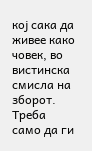кој сака да живее како човек, во вистинска смисла на зборот. Треба само да ги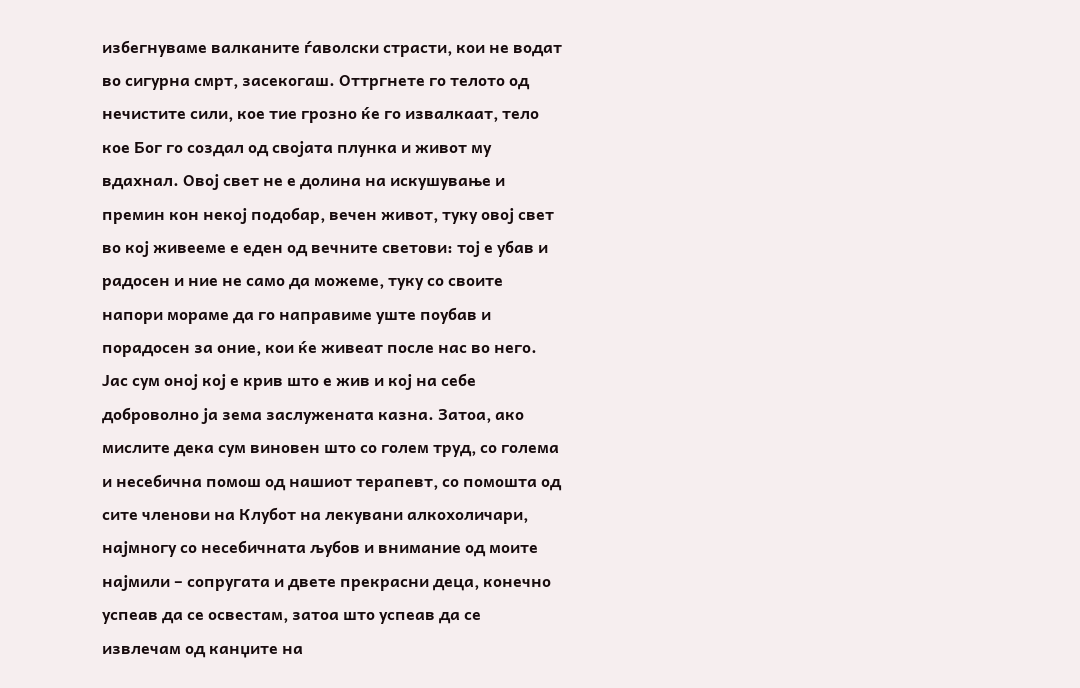избегнуваме валканите ѓаволски страсти, кои не водат во сигурна смрт, засекогаш. Оттргнете го телото од нечистите сили, кое тие грозно ќе го извалкаат, тело кое Бог го создал од својата плунка и живот му вдахнал. Овој свет не е долина на искушување и премин кон некој подобар, вечен живот, туку овој свет во кој живееме е еден од вечните светови: тој е убав и радосен и ние не само да можеме, туку со своите напори мораме да го направиме уште поубав и порадосен за оние, кои ќе живеат после нас во него. Јас сум оној кој е крив што е жив и кој на себе доброволно ја зема заслужената казна. Затоа, ако мислите дека сум виновен што со голем труд, со голема и несебична помош од нашиот терапевт, со помошта од сите членови на Клубот на лекувани алкохоличари, најмногу со несебичната љубов и внимание од моите најмили – сопругата и двете прекрасни деца, конечно успеав да се освестам, затоа што успеав да се извлечам од канџите на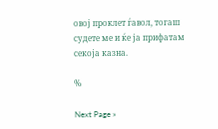овој проклет ѓавол, тогаш судете ме и ќе ја прифатам секоја казна.

%

Next Page »